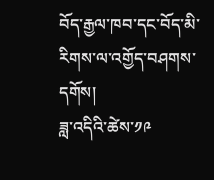བོད་རྒྱལ་ཁབ་དང་བོད་མི་རིགས་ལ་འགྱོད་བཤགས་དགོས།
ཟླ་འདིའི་ཚེས་༡༩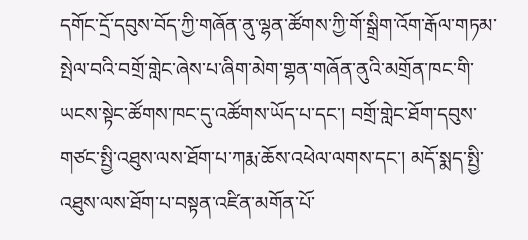དགོང་དྲོ་དབུས་བོད་ཀྱི་གཞོན་ནུ་ལྷན་ཚོགས་ཀྱི་གོ་སྒྲིག་འོག་རྒོལ་གཏམ་སྤེལ་བའི་བགྲོ་གླེང་ཞེས་པ་ཞིག་མེག་གྷན་གཞོན་ནུའི་མགྲོན་ཁང་གི་ཡངས་སྟེང་ཚོགས་ཁང་དུ་འཚོགས་ཡོད་པ་དང་། བགྲོ་གླེང་ཐོག་དབུས་གཙང་སྤྱི་འཐུས་ལས་ཐོག་པ་ཀརྨ་ཆོས་འཕེལ་ལགས་དང་། མདོ་སྨད་སྤྱི་འཐུས་ལས་ཐོག་པ་བསྟན་འཛིན་མགོན་པོ་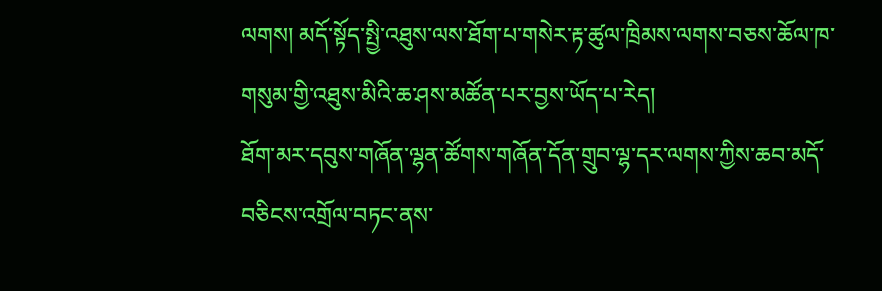ལགས། མདོ་སྟོད་སྤྱི་འཐུས་ལས་ཐོག་པ་གསེར་རྟ་ཚུལ་ཁྲིམས་ལགས་བཅས་ཆོལ་ཁ་གསུམ་གྱི་འཐུས་མིའི་ཆ་ཤས་མཚོན་པར་བྱས་ཡོད་པ་རེད།
ཐོག་མར་དབུས་གཞོན་ལྷན་ཚོགས་གཞོན་དོན་གྲུབ་ལྷ་དར་ལགས་ཀྱིས་ཆབ་མདོ་བཅིངས་འགྲོལ་བཏང་ནས་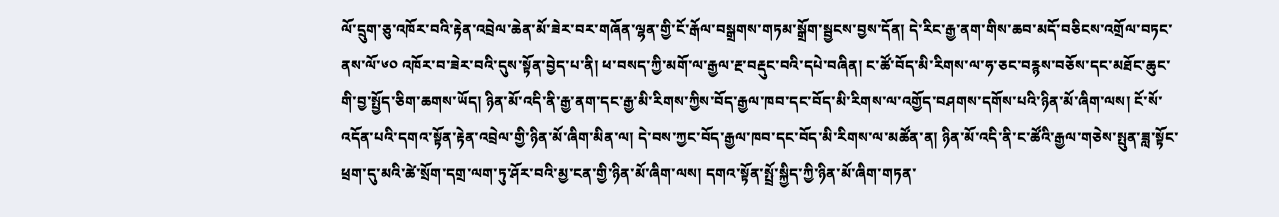ལོ་དྲུག་ཅུ་འཁོར་བའི་རྟེན་འབྲེལ་ཆེན་མོ་ཟེར་བར་གཞོན་ལྷན་གྱི་ངོ་རྒོལ་བསྒྲགས་གཏམ་སྒྲོག་སྦྱངས་བྱས་དོན། དེ་རིང་རྒྱ་ནག་གིས་ཆབ་མདོ་བཅིངས་འགྲོལ་བཏང་ནས་ལོ་༦༠ འཁོར་བ་ཟེར་བའི་དུས་སྟོན་བྱེད་པ་ནི། ཕ་བསད་ཀྱི་མགོ་ལ་རྒྱལ་རྔ་བརྡུང་བའི་དཔེ་བཞིན། ང་ཚོ་བོད་མི་རིགས་ལ་ཧ་ཅང་བརྙས་བཅོས་དང་མཐོང་ཆུང་གི་བྱ་སྤྱོད་ཅིག་ཆགས་ཡོད། ཉིན་མོ་འདི་ནི་རྒྱ་ནག་དང་རྒྱ་མི་རིགས་ཀྱིས་བོད་རྒྱལ་ཁབ་དང་བོད་མི་རིགས་ལ་འགྱོད་བཤགས་དགོས་པའི་ཉིན་མོ་ཞིག་ལས། ངོ་སོ་འདོན་པའི་དགའ་སྟོན་རྟེན་འབྲེལ་གྱི་ཉིན་མོ་ཞིག་མིན་ལ། དེ་བས་ཀྱང་བོད་རྒྱལ་ཁབ་དང་བོད་མི་རིགས་ལ་མཚོན་ན། ཉིན་མོ་འདི་ནི་ང་ཚོའི་རྒྱལ་གཅེས་སྤུན་ཟླ་སྟོང་ཕྲག་དུ་མའི་ཚེ་སྲོག་དགྲ་ལག་ཏུ་ཤོར་བའི་མྱ་ངན་གྱི་ཉིན་མོ་ཞིག་ལས། དགའ་སྟོན་སྤྲོ་སྐྱིད་ཀྱི་ཉིན་མོ་ཞིག་གཏན་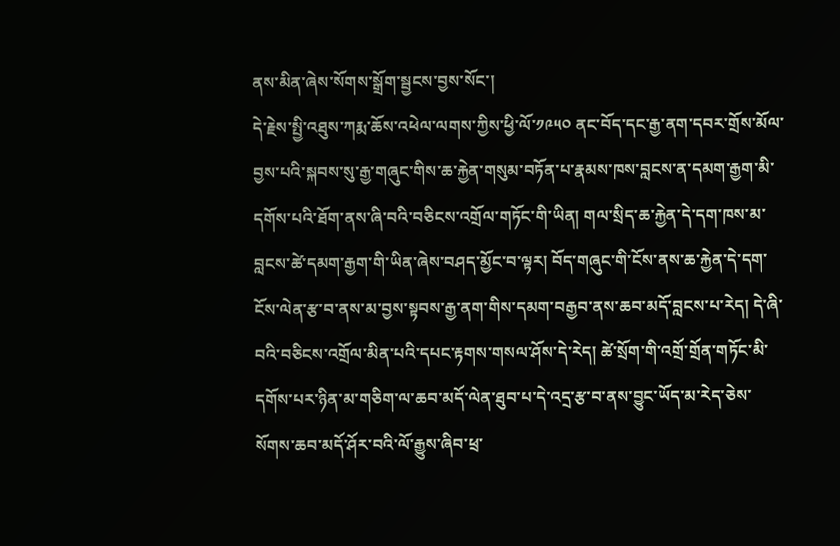ནས་མིན་ཞེས་སོགས་སྒྲོག་སྦྱངས་བྱས་སོང་།
དེ་རྗེས་སྤྱི་འཐུས་ཀརྨ་ཆོས་འཕེལ་ལགས་ཀྱིས་ཕྱི་ལོ་༡༩༥༠ ནང་བོད་དང་རྒྱ་ནག་དབར་གྲོས་མོལ་བྱས་པའི་སྐབས་སུ་རྒྱ་གཞུང་གིས་ཆ་རྐྱེན་གསུམ་བཏོན་པ་རྣམས་ཁས་བླངས་ན་དམག་རྒྱག་མི་དགོས་པའི་ཐོག་ནས་ཞི་བའི་བཅིངས་འགྲོལ་གཏོང་གི་ཡིན། གལ་སྲིད་ཆ་རྐྱེན་དེ་དག་ཁས་མ་བླངས་ཚེ་དམག་རྒྱག་གི་ཡིན་ཞེས་བཤད་མྱོང་བ་ལྟར། བོད་གཞུང་གི་ངོས་ནས་ཆ་རྐྱེན་དེ་དག་ངོས་ལེན་རྩ་བ་ནས་མ་བྱས་སྟབས་རྒྱ་ནག་གིས་དམག་བརྒྱབ་ནས་ཆབ་མདོ་བླངས་པ་རེད། དེ་ཞི་བའི་བཅིངས་འགྲོལ་མིན་པའི་དཔང་རྟགས་གསལ་ཤོས་དེ་རེད། ཚེ་སྲོག་གི་འགྲོ་གྲོན་གཏོང་མི་དགོས་པར་ཉིན་མ་གཅིག་ལ་ཆབ་མདོ་ལེན་ཐུབ་པ་དེ་འདྲ་རྩ་བ་ནས་བྱུང་ཡོད་མ་རེད་ཅེས་སོགས་ཆབ་མདོ་ཤོར་བའི་ལོ་རྒྱུས་ཞིབ་ཕྲ་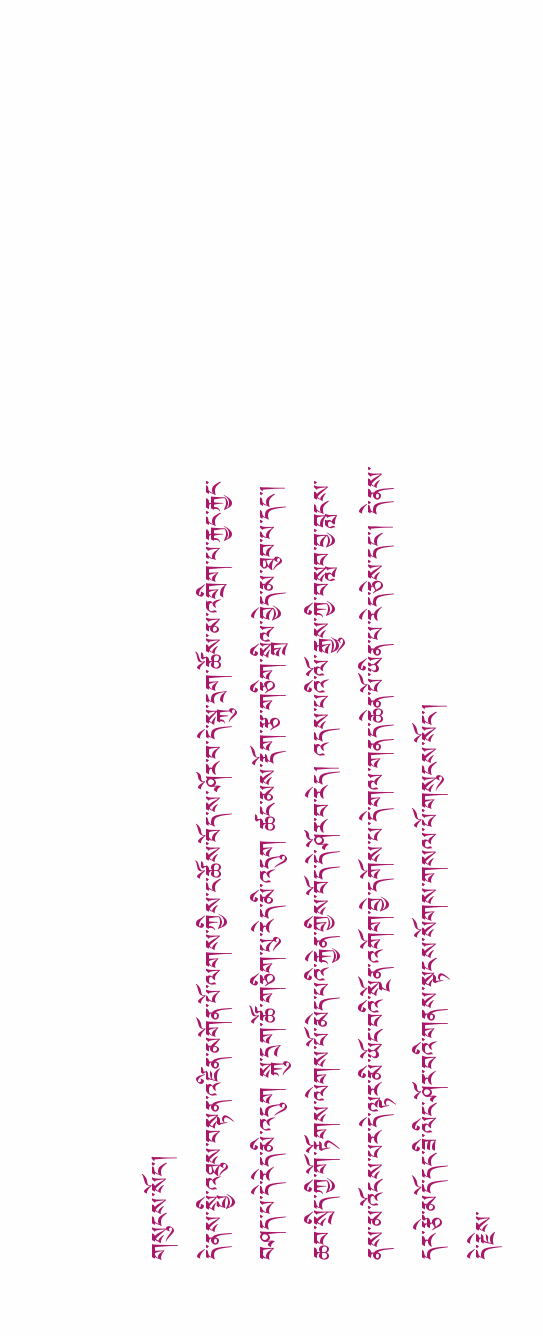གསུངས་སོང།
དེ་ནས་སྤྱི་འཐུས་བསྟན་འཛིན་མགོན་པོ་ལགས་ཀྱིས་ང་ཚོས་བོད་ས་ཤོར་བ་དེ་སྐུ་དྲག་ཚོས་མ་འགྲིག་པ་རྐྱང་རྐྱང་བཤད་པ་དེ་རེད་མི་འདུག སྐུ་དྲག་ཚོ་གཅིག་པུ་རེད་མི་འདུག ཚང་མས་རྡོག་རྩ་གཅིག་སྒྲིལ་བྱེད་མ་ཐུབ་པ་དང་། ཆབ་སྲིད་ཀྱི་གོ་རྟོགས་ལེགས་པོ་མེད་པའི་རྐྱེན་གྱིས་བོད་དེ་ཤོར་བ་རེད། འདས་པའི་ལོ་རྒྱུས་ཀྱི་བསླབ་བྱ་བླངས་ནས་མ་འོངས་པར་དེ་ལྟར་མི་ཡོང་བའི་སྔོན་འགོག་བྱེ་དགོས་པ་དེ་གལ་གནད་ཆེན་པོ་ཡིན་པ་རེད་ཅེས་དང་། དེ་ནས་དར་རྩེ་མདོ་དང་ཟི་ལིང་ཤོར་བའི་གནས་སྟངས་སོགས་གསལ་པོ་གསུངས་སོང་།
དེ་རྗེས་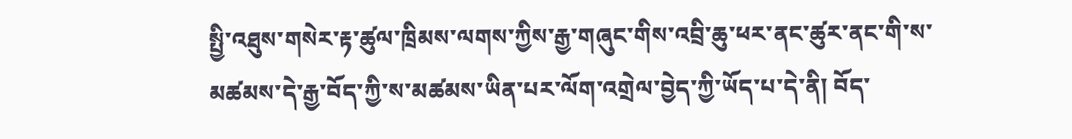སྤྱི་འཐུས་གསེར་རྟ་ཚུལ་ཁྲིམས་ལགས་ཀྱིས་རྒྱ་གཞུང་གིས་འབྲི་ཆུ་ཕར་ནང་ཚུར་ནང་གི་ས་མཚམས་དེ་རྒྱ་བོད་ཀྱི་ས་མཚམས་ཡིན་པར་ལོག་འགྲེལ་བྱེད་ཀྱི་ཡོད་པ་དེ་ནི། བོད་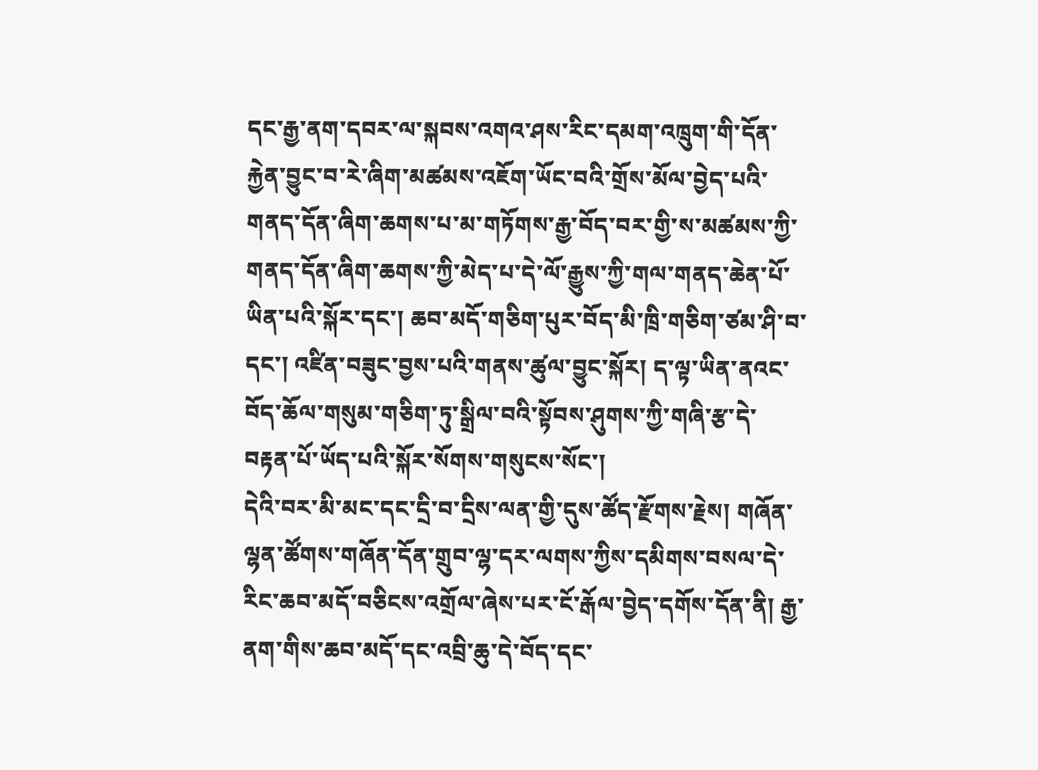དང་རྒྱ་ནག་དབར་ལ་སྐབས་འགའ་ཤས་རིང་དམག་འཁྲུག་གི་དོན་རྐྱེན་བྱུང་བ་རེ་ཞིག་མཚམས་འཇོག་ཡོང་བའི་གྲོས་མོལ་བྱེད་པའི་གནད་དོན་ཞིག་ཆགས་པ་མ་གཏོགས་རྒྱ་བོད་བར་གྱི་ས་མཚམས་ཀྱི་གནད་དོན་ཞིག་ཆགས་ཀྱི་མེད་པ་དེ་ལོ་རྒྱུས་ཀྱི་གལ་གནད་ཆེན་པོ་ཡིན་པའི་སྐོར་དང་། ཆབ་མདོ་གཅིག་པུར་བོད་མི་ཁྲི་གཅིག་ཙམ་ཤི་བ་དང་། འཛིན་བཟུང་བྱས་པའི་གནས་ཚུལ་བྱུང་སྐོར། ད་ལྟ་ཡིན་ནའང་བོད་ཆོལ་གསུམ་གཅིག་ཏུ་སྒྲིལ་བའི་སྟོབས་ཤུགས་ཀྱི་གཞི་རྩ་དེ་བརྟན་པོ་ཡོད་པའི་སྐོར་སོགས་གསུངས་སོང་།
དེའི་བར་མི་མང་དང་དྲི་བ་དྲིས་ལན་གྱི་དུས་ཚོད་རྫོགས་རྗེས། གཞོན་ལྷན་ཚོགས་གཞོན་དོན་གྲུབ་ལྷ་དར་ལགས་ཀྱིས་དམིགས་བསལ་དེ་རིང་ཆབ་མདོ་བཅིངས་འགྲོལ་ཞེས་པར་ངོ་རྒོལ་བྱེད་དགོས་དོན་ནི། རྒྱ་ནག་གིས་ཆབ་མདོ་དང་འབྲི་ཆུ་དེ་བོད་དང་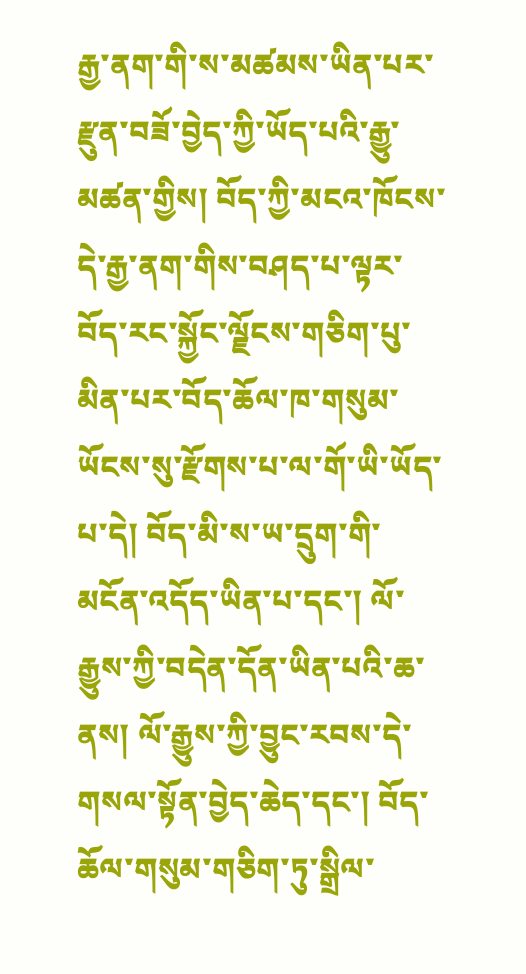རྒྱ་ནག་གི་ས་མཚམས་ཡིན་པར་རྫུན་བཟོ་བྱེད་ཀྱི་ཡོད་པའི་རྒྱུ་མཚན་གྱིས། བོད་ཀྱི་མངའ་ཁོངས་དེ་རྒྱ་ནག་གིས་བཤད་པ་ལྟར་བོད་རང་སྐྱོང་ལྗོངས་གཅིག་པུ་མིན་པར་བོད་ཆོལ་ཁ་གསུམ་ཡོངས་སུ་རྫོགས་པ་ལ་གོ་ཡི་ཡོད་པ་དེ། བོད་མི་ས་ཡ་དྲུག་གི་མངོན་འདོད་ཡིན་པ་དང་། ལོ་རྒྱུས་ཀྱི་བདེན་དོན་ཡིན་པའི་ཆ་ནས། ལོ་རྒྱུས་ཀྱི་བྱུང་རབས་དེ་གསལ་སྟོན་བྱེད་ཆེད་དང་། བོད་ཆོལ་གསུམ་གཅིག་ཏུ་སྒྲིལ་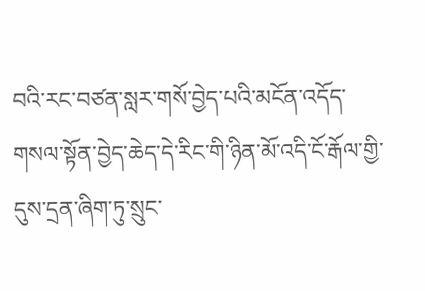བའི་རང་བཙན་སླར་གསོ་བྱེད་པའི་མངོན་འདོད་གསལ་སྟོན་བྱེད་ཆེད་དེ་རིང་གི་ཉིན་མོ་འདི་ངོ་རྒོལ་གྱི་དུས་དྲན་ཞིག་ཏུ་སྲུང་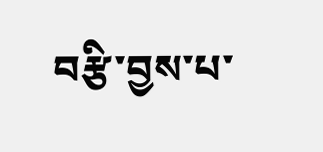བརྩི་བྱས་པ་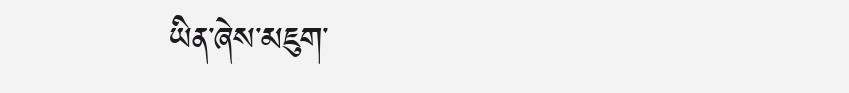ཡིན་ཞེས་མཇུག་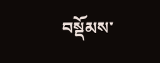བསྡོམས་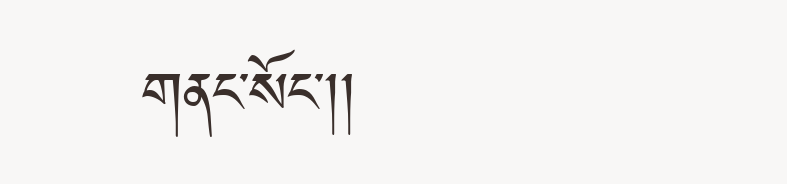གནང་སོང་།།